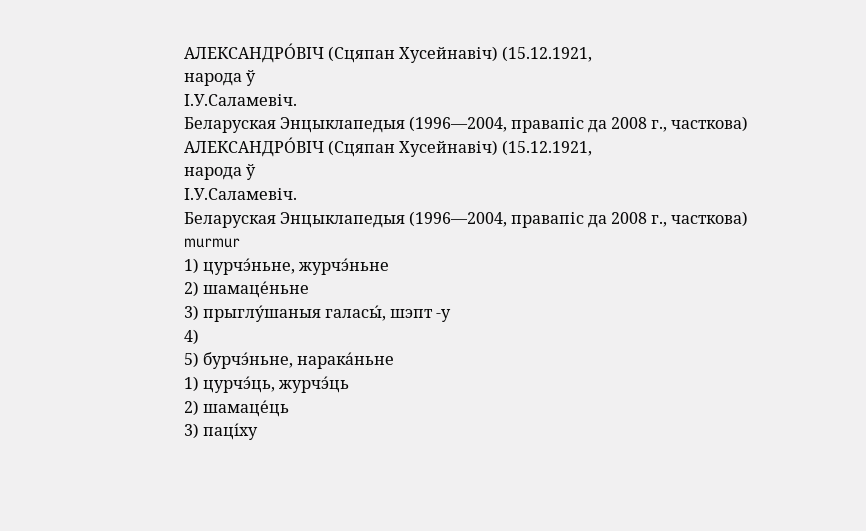АЛЕКСАНДРО́ВІЧ (Сцяпан Хусейнавіч) (15.12.1921,
народа ў
І.У.Саламевіч.
Беларуская Энцыклапедыя (1996—2004, правапіс да 2008 г., часткова)
АЛЕКСАНДРО́ВІЧ (Сцяпан Хусейнавіч) (15.12.1921,
народа ў
І.У.Саламевіч.
Беларуская Энцыклапедыя (1996—2004, правапіс да 2008 г., часткова)
murmur
1) цурчэ́ньне, журчэ́ньне
2) шамаце́ньне
3) прыглу́шаныя галасы́, шэпт -у
4)
5) бурчэ́ньне, нарака́ньне
1) цурчэ́ць, журчэ́ць
2) шамаце́ць
3) паці́ху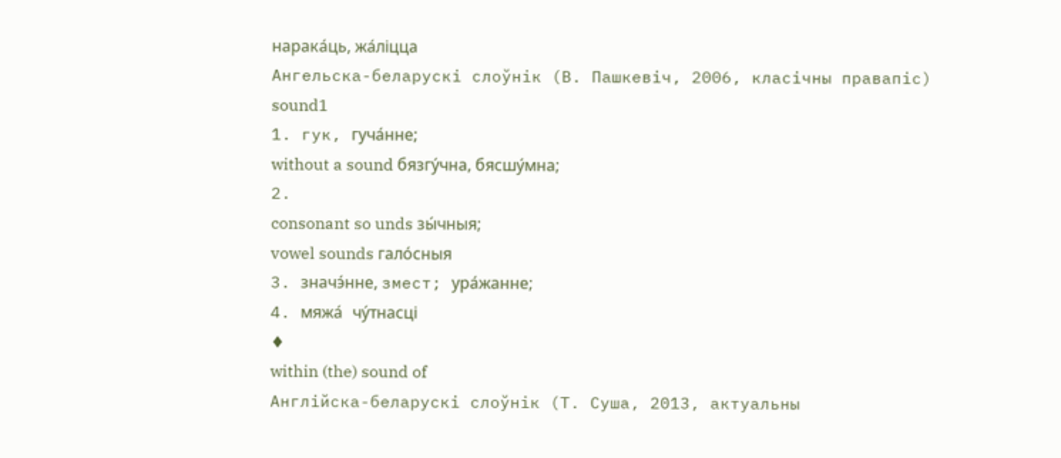нарака́ць, жа́ліцца
Ангельска-беларускі слоўнік (В. Пашкевіч, 2006, класічны правапіс)
sound1
1. гук, гуча́нне;
without a sound бязгу́чна, бясшу́мна;
2.
consonant so unds зы́чныя;
vowel sounds гало́сныя
3. значэ́нне, змест; ура́жанне;
4. мяжа́ чу́тнасці
♦
within (the) sound of
Англійска-беларускі слоўнік (Т. Суша, 2013, актуальны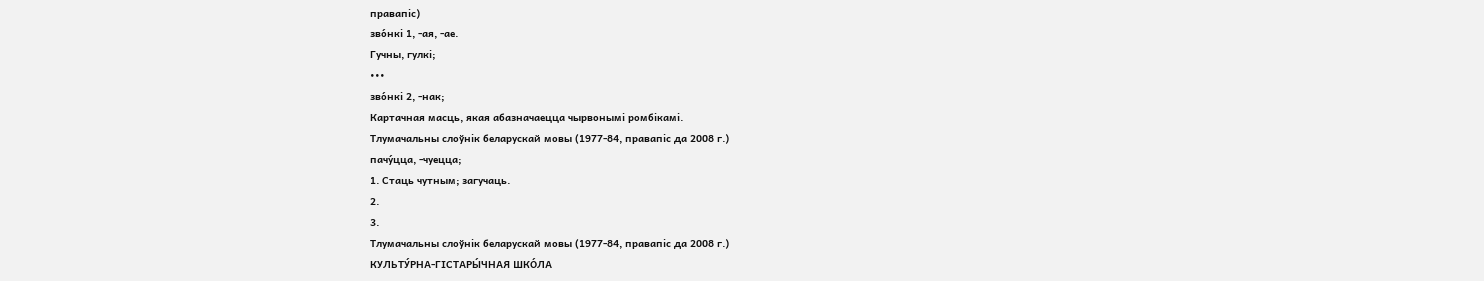правапіс)
зво́нкі 1, ‑ая, ‑ае.
Гучны, гулкі;
•••
зво́нкі 2, ‑нак;
Картачная масць, якая абазначаецца чырвонымі ромбікамі.
Тлумачальны слоўнік беларускай мовы (1977-84, правапіс да 2008 г.)
пачу́цца, ‑чуецца;
1. Стаць чутным; загучаць.
2.
3.
Тлумачальны слоўнік беларускай мовы (1977-84, правапіс да 2008 г.)
КУЛЬТУ́РНА-ГІСТАРЫ́ЧНАЯ ШКО́ЛА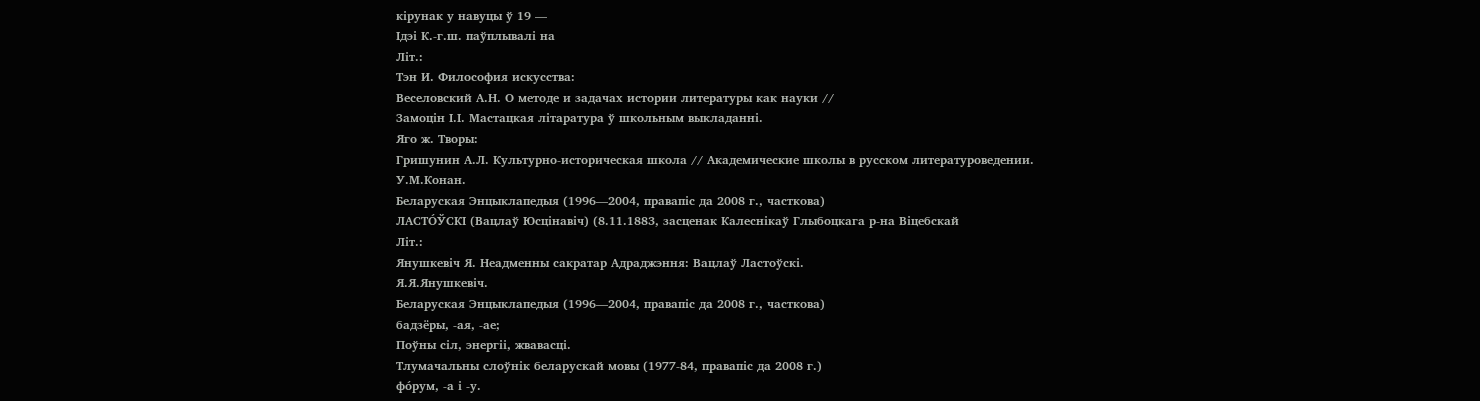кірунак у навуцы ў 19 —
Ідэі К.-г.ш. паўплывалі на
Літ.:
Тэн И. Философия искусства:
Веселовский А.Н. О методе и задачах истории литературы как науки //
Замоцін І.І. Мастацкая літаратура ў школьным выкладанні.
Яго ж. Творы:
Гришунин А.Л. Культурно-историческая школа // Академические школы в русском литературоведении.
У.М.Конан.
Беларуская Энцыклапедыя (1996—2004, правапіс да 2008 г., часткова)
ЛАСТО́ЎСКІ (Вацлаў Юсцінавіч) (8.11.1883, засценак Калеснікаў Глыбоцкага р-на Віцебскай
Літ.:
Янушкевіч Я. Неадменны сакратар Адраджэння: Вацлаў Ластоўскі.
Я.Я.Янушкевіч.
Беларуская Энцыклапедыя (1996—2004, правапіс да 2008 г., часткова)
бадзёры, ‑ая, ‑ае;
Поўны сіл, энергіі, жвавасці.
Тлумачальны слоўнік беларускай мовы (1977-84, правапіс да 2008 г.)
фо́рум, ‑а і ‑у.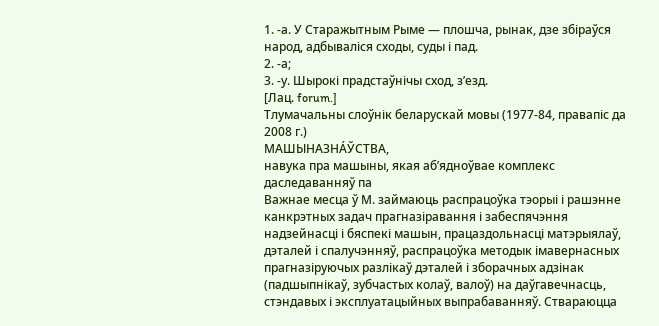1. ‑а. У Старажытным Рыме — плошча, рынак, дзе збіраўся народ, адбываліся сходы, суды і пад.
2. ‑а;
3. ‑у. Шырокі прадстаўнічы сход, з’езд.
[Лац. forum.]
Тлумачальны слоўнік беларускай мовы (1977-84, правапіс да 2008 г.)
МАШЫНАЗНА́ЎСТВА,
навука пра машыны, якая аб’ядноўвае комплекс даследаванняў па
Важнае месца ў М. займаюць распрацоўка тэорыі і рашэнне канкрэтных задач прагназіравання і забеспячэння надзейнасці і бяспекі машын, працаздольнасці матэрыялаў, дэталей і спалучэнняў, распрацоўка методык імавернасных прагназіруючых разлікаў дэталей і зборачных адзінак (падшыпнікаў, зубчастых колаў, валоў) на даўгавечнасць, стэндавых і эксплуатацыйных выпрабаванняў. Ствараюцца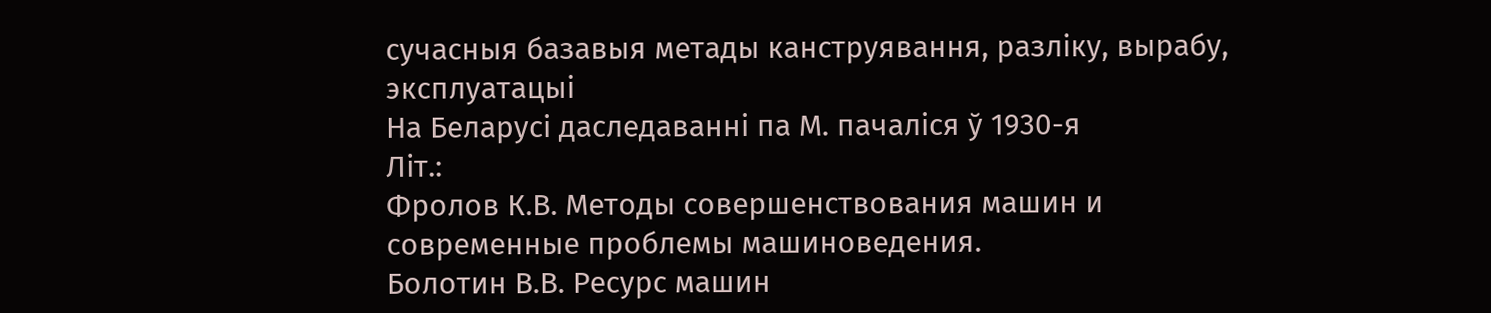сучасныя базавыя метады канструявання, разліку, вырабу, эксплуатацыі
На Беларусі даследаванні па М. пачаліся ў 1930-я
Літ.:
Фролов К.В. Методы совершенствования машин и современные проблемы машиноведения.
Болотин В.В. Ресурс машин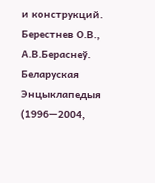и конструкций.
Берестнев О.В.,
А.В.Бераснеў.
Беларуская Энцыклапедыя (1996—2004,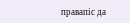правапіс да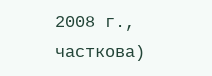2008 г., часткова)